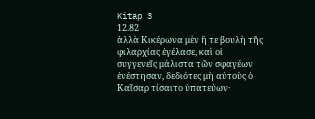Kitap 3
12.82
ἀλλὰ Κικέρωνα μὲν ἥ τε βουλὴ τῆς φιλαρχίας ἐγέλασε, καὶ οἱ συγγενεῖς μάλιστα τῶν σφαγέων ἐνέστησαν, δεδιότες μὴ αὐτοὺς ὁ Καῖσαρ τίσαιτο ὑπατεύων·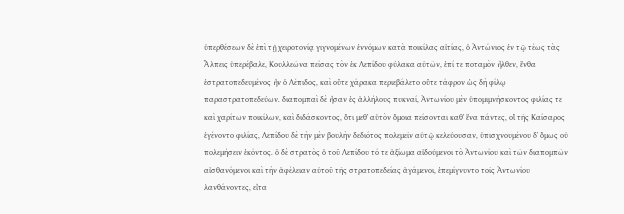ὑπερθέσεων δὲ ἐπὶ τῇ χειροτονίᾳ γιγνομένων ἐννόμων κατὰ ποικίλας αἰτίας, ὁ Ἀντώνιος ἐν τῷ τέως τὰς Ἄλπεις ὑπερέβαλε, Κουλλεῶνα πείσας τὸν ἐκ Λεπίδου φύλακα αὐτῶν, ἐπί τε ποταμὸν ἦλθεν, ἔνθα ἐστρατοπεδευμένος ἦν ὁ Λέπιδος, καὶ οὔτε χάρακα περιεβάλετο οὔτε τάφρον ὡς δὴ φίλῳ παραστρατοπεδεύων. διαπομπαὶ δὲ ἦσαν ἐς ἀλλήλους πυκναί, Ἀντωνίου μὲν ὑπομιμνήσκοντος φιλίας τε καὶ χαρίτων ποικίλων, καὶ διδάσκοντος, ὅτι μεθʼ αὑτὸν ὅμοια πείσονται καθʼ ἕνα πάντες, οἳ τῆς Καίσαρος ἐγένοντο φιλίας, Λεπίδου δὲ τὴν μὲν βουλὴν δεδιότος πολεμεῖν αὐτῷ κελεύουσαν, ὑπισχνουμένου δʼ ὅμως οὐ πολεμήσειν ἑκόντος. ὁ δὲ στρατὸς ὁ τοῦ Λεπίδου τό τε ἀξίωμα αἰδούμενοι τὸ Ἀντωνίου καὶ τῶν διαπομπῶν αἰσθανόμενοι καὶ τὴν ἀφέλειαν αὐτοῦ τῆς στρατοπεδείας ἀγάμενοι, ἐπεμίγνυντο τοῖς Ἀντωνίου λανθάνοντες, εἶτα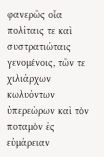φανερῶς οἷα πολίταις τε καὶ συστρατιώταις γενομένοις, τῶν τε χιλιάρχων κωλυόντων ὑπερεώρων καὶ τὸν ποταμὸν ἐς εὐμάρειαν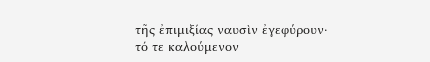τῆς ἐπιμιξίας ναυσὶν ἐγεφύρουν· τό τε καλούμενον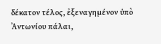δέκατον τέλος, ἐξεναγημένον ὑπὸ Ἀντωνίου πάλαι,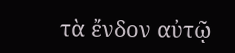τὰ ἔνδον αὐτῷ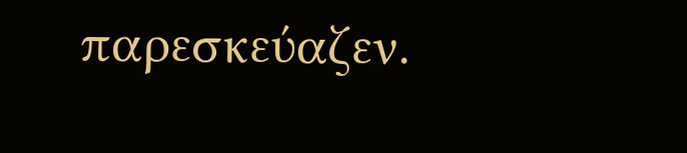παρεσκεύαζεν.